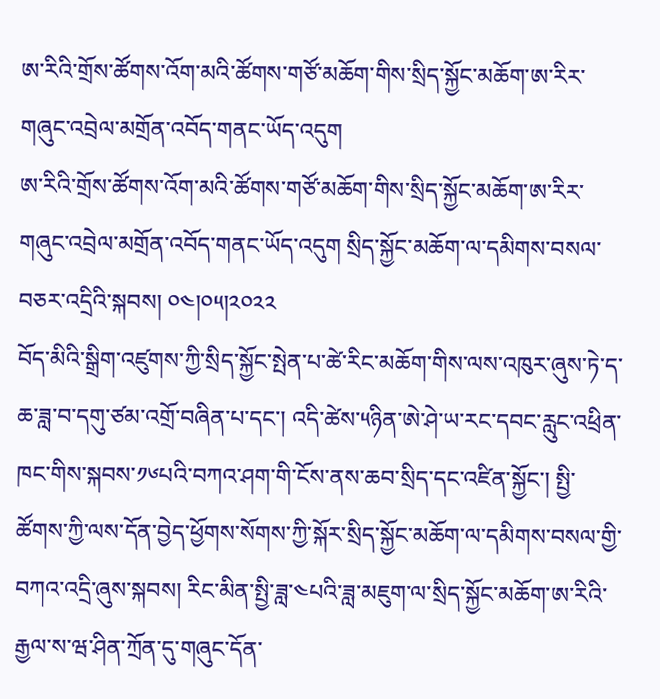ཨ་རིའི་གྲོས་ཚོགས་འོག་མའི་ཚོགས་གཙོ་མཆོག་གིས་སྲིད་སྐྱོང་མཆོག་ཨ་རིར་གཞུང་འབྲེལ་མགྲོན་འབོད་གནང་ཡོད་འདུག
ཨ་རིའི་གྲོས་ཚོགས་འོག་མའི་ཚོགས་གཙོ་མཆོག་གིས་སྲིད་སྐྱོང་མཆོག་ཨ་རིར་གཞུང་འབྲེལ་མགྲོན་འབོད་གནང་ཡོད་འདུག སྲིད་སྐྱོང་མཆོག་ལ་དམིགས་བསལ་བཅར་འདྲིའི་སྐབས། ༠༤།༠༥།༢༠༢༢
བོད་མིའི་སྒྲིག་འཛུགས་ཀྱི་སྲིད་སྐྱོང་སྤེན་པ་ཚེ་རིང་མཆོག་གིས་ལས་འཁུར་ཞུས་ཏེ་ད་ཆ་ཟླ་བ་དགུ་ཙམ་འགྲོ་བཞིན་པ་དང་། འདི་ཚེས་༥ཉིན་ཨེ་ཤེ་ཡ་རང་དབང་རླུང་འཕྲིན་ཁང་གིས་སྐབས་༡༦པའི་བཀའ་ཤག་གི་ངོས་ནས་ཆབ་སྲིད་དང་འཛིན་སྐྱོང་། སྤྱི་ཚོགས་ཀྱི་ལས་དོན་བྱེད་ཕྱོགས་སོགས་ཀྱི་སྐོར་སྲིད་སྐྱོང་མཆོག་ལ་དམིགས་བསལ་གྱི་བཀའ་འདྲི་ཞུས་སྐབས། རིང་མིན་སྤྱི་ཟླ་༤པའི་ཟླ་མཇུག་ལ་སྲིད་སྐྱོང་མཆོག་ཨ་རིའི་རྒྱལ་ས་ཝ་ཤིན་ཀྲོན་དུ་གཞུང་དོན་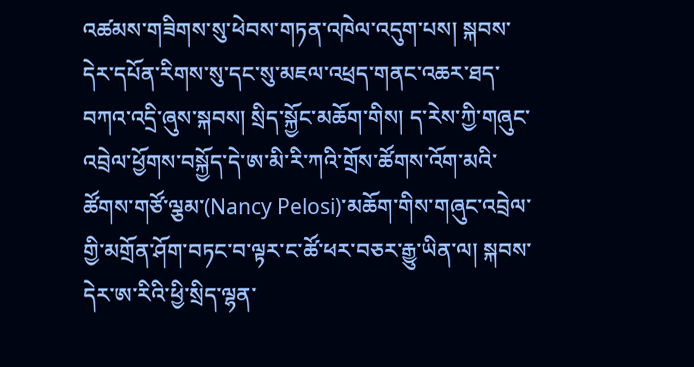འཚམས་གཟིགས་སུ་ཕེབས་གཏན་འཁེལ་འདུག་པས། སྐབས་དེར་དཔོན་རིགས་སུ་དང་སུ་མཇལ་འཕྲད་གནང་འཆར་ཐད་བཀའ་འདྲི་ཞུས་སྐབས། སྲིད་སྐྱོང་མཆོག་གིས། ད་རེས་ཀྱི་གཞུང་འབྲེལ་ཕྱོགས་བསྐྱོད་དེ་ཨ་མི་རི་ཀའི་གྲོས་ཚོགས་འོག་མའི་ཚོགས་གཙོ་ལྕམ་(Nancy Pelosi)་མཆོག་གིས་གཞུང་འབྲེལ་གྱི་མགྲོན་ཤོག་བཏང་བ་ལྟར་ང་ཚོ་ཕར་བཅར་རྒྱུ་ཡིན་ལ། སྐབས་དེར་ཨ་རིའི་ཕྱི་སྲིད་ལྷན་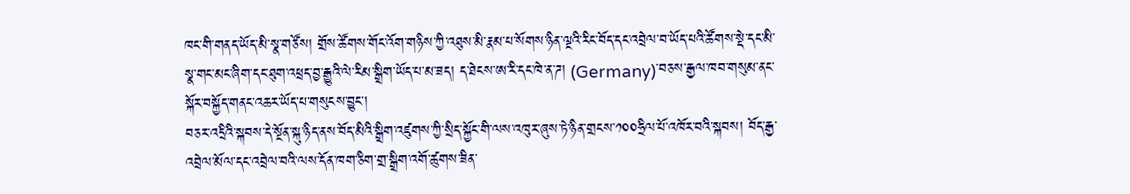ཁང་གི་གནད་ཡོད་མི་སྣ་གཙོས། གྲོས་ཚོགས་གོང་འོག་གཉིས་ཀྱི་འཐུས་མི་རྣམ་པ་སོགས་ཉིན་ལྔའི་རིང་བོད་དང་འབྲེལ་བ་ཡོད་པའི་ཚོགས་སྡེ་དང་མི་སྣ་གང་མང་ཞིག་དང་ཐུག་འཕྲད་བྱ་རྒྱུའི་ལེ་རིམ་སྒྲིག་ཡོད་པ་མ་ཟད། ད་ཐེངས་ཨ་རི་དང་ཁེ་ན་ཌ། (Germany)་བཅས་རྒྱལ་ཁབ་གསུམ་ནང་སྐོར་བསྐྱོད་གནང་འཆར་ཡོད་པ་གསུངས་བྱུང་།
བཅར་འདྲིའི་སྐབས་དེ་སྔོན་སྐུ་ཉིད་ནས་བོད་མིའི་སྒྲིག་འཛུགས་ཀྱི་སྲིད་སྐྱོང་གི་ལས་འཁུར་ཞུས་ཏེ་ཉིན་གྲངས་༡༠༠ཧྲིལ་པོ་འཁོར་བའི་སྐབས། བོད་རྒྱ་འབྲེལ་མོལ་དང་འབྲེལ་བའི་ལས་དོན་ཁག་ཅིག་གྲ་སྒྲིག་འགོ་ཚུགས་ཟིན་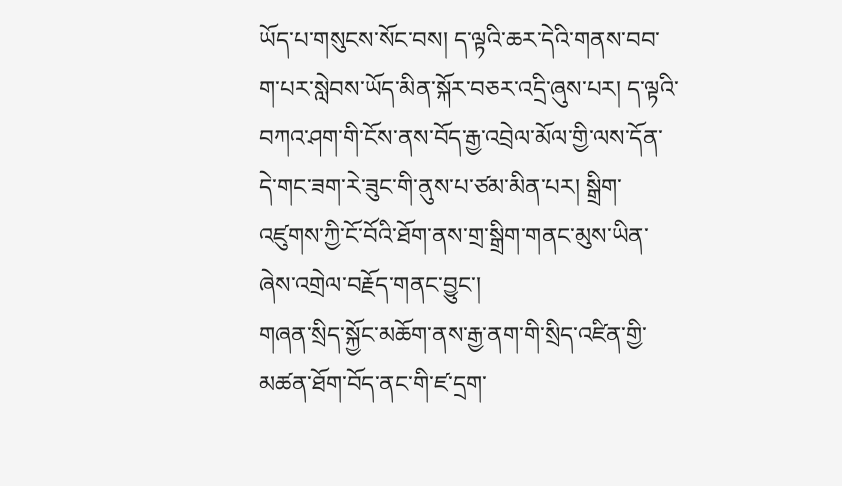ཡོད་པ་གསུངས་སོང་བས། ད་ལྟའི་ཆར་དེའི་གནས་བབ་ག་པར་སླེབས་ཡོད་མིན་སྐོར་བཅར་འདྲི་ཞུས་པར། ད་ལྟའི་བཀའ་ཤག་གི་ངོས་ནས་བོད་རྒྱ་འབྲེལ་མོལ་གྱི་ལས་དོན་དེ་གང་ཟག་རེ་ཟུང་གི་ནུས་པ་ཙམ་མིན་པར། སྒྲིག་འཛུགས་ཀྱི་ངོ་བོའི་ཐོག་ནས་གྲ་སྒྲིག་གནང་མུས་ཡིན་ཞེས་འགྲེལ་བརྗོད་གནང་བྱུང་།
གཞན་སྲིད་སྐྱོང་མཆོག་ནས་རྒྱ་ནག་གི་སྲིད་འཛིན་གྱི་མཚན་ཐོག་བོད་ནང་གི་ཛ་དྲག་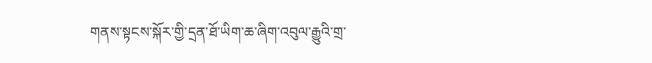གནས་སྟངས་སྐོར་གྱི་དྲན་ཐོ་ཡིག་ཆ་ཞིག་འབུལ་རྒྱུའི་གྲ་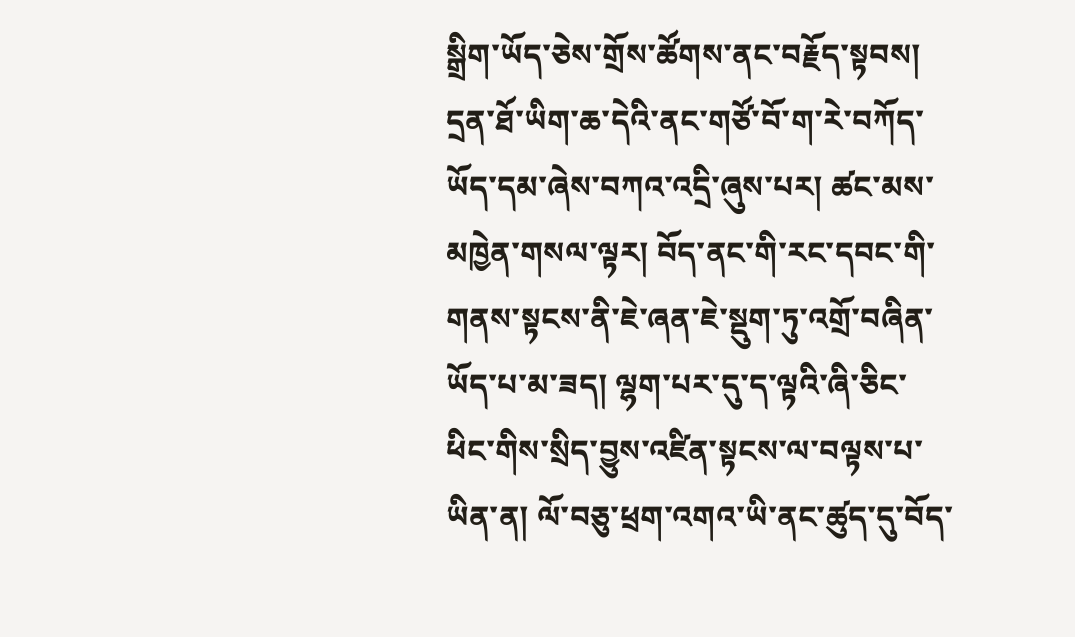སྒྲིག་ཡོད་ཅེས་གྲོས་ཚོགས་ནང་བརྗོད་སྟབས། དྲན་ཐོ་ཡིག་ཆ་དེའི་ནང་གཙོ་བོ་ག་རེ་བཀོད་ཡོད་དམ་ཞེས་བཀའ་འདྲི་ཞུས་པར། ཚང་མས་མཁྱེན་གསལ་ལྟར། བོད་ནང་གི་རང་དབང་གི་གནས་སྟངས་ནི་ཇེ་ཞན་ཇེ་སྡུག་ཏུ་འགྲོ་བཞིན་ཡོད་པ་མ་ཟད། ལྷག་པར་དུ་ད་ལྟའི་ཞི་ཅིང་ཕིང་གིས་སྲིད་བྱུས་འཛིན་སྟངས་ལ་བལྟས་པ་ཡིན་ན། ལོ་བཅུ་ཕྲག་འགའ་ཡི་ནང་ཚུད་དུ་བོད་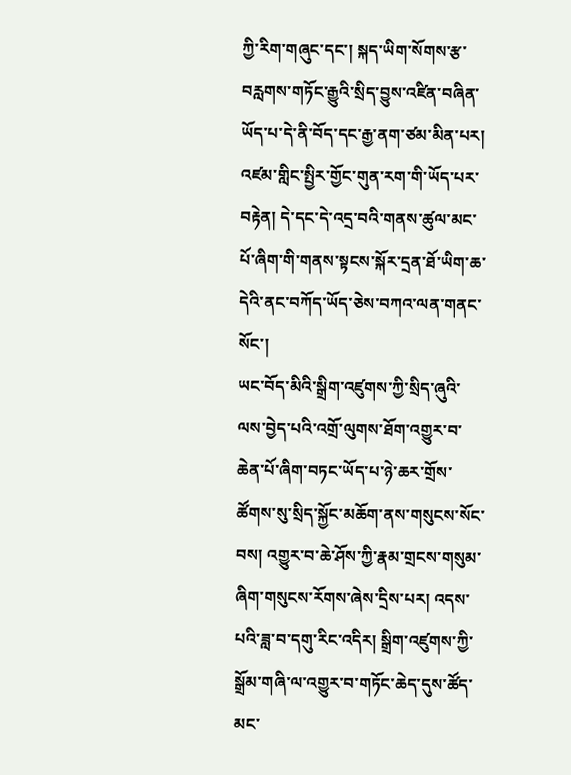ཀྱི་རིག་གཞུང་དང་། སྐད་ཡིག་སོགས་རྩ་བརླགས་གཏོང་རྒྱུའི་སྲིད་བྱུས་འཛིན་བཞིན་ཡོད་པ་དེ་ནི་བོད་དང་རྒྱ་ནག་ཙམ་མིན་པར། འཛམ་གླིང་སྤྱིར་གྱོང་གུན་རག་གི་ཡོད་པར་བརྟེན། དེ་དང་དེ་འདྲ་བའི་གནས་ཚུལ་མང་པོ་ཞིག་གི་གནས་སྟངས་སྐོར་དྲན་ཐོ་ཡིག་ཆ་དེའི་ནང་བཀོད་ཡོད་ཅེས་བཀའ་ལན་གནང་སོང་།
ཡང་བོད་མིའི་སྒྲིག་འཛུགས་ཀྱི་སྲིད་ཞུའི་ལས་བྱེད་པའི་འགྲོ་ལུགས་ཐོག་འགྱུར་བ་ཆེན་པོ་ཞིག་བཏང་ཡོད་པ་ཉེ་ཆར་གྲོས་ཚོགས་སུ་སྲིད་སྐྱོང་མཆོག་ནས་གསུངས་སོང་བས། འགྱུར་བ་ཆེ་ཤོས་ཀྱི་རྣམ་གྲངས་གསུམ་ཞིག་གསུངས་རོགས་ཞེས་དྲིས་པར། འདས་པའི་ཟླ་བ་དགུ་རིང་འདིར། སྒྲིག་འཛུགས་ཀྱི་སྒྲོམ་གཞི་ལ་འགྱུར་བ་གཏོང་ཆེད་དུས་ཚོད་མང་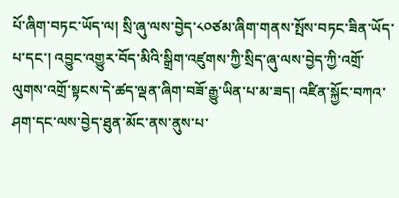པོ་ཞིག་བཏང་ཡོད་ལ། སྲི་ཞུ་ལས་བྱེད་༨༠ཙམ་ཞིག་གནས་སྤོས་བཏང་ཟིན་ཡོད་པ་དང་། འབྱུང་འགྱུར་བོད་མིའི་སྒྲིག་འཛུགས་ཀྱི་སྲིད་ཞུ་ལས་བྱེད་ཀྱི་འགྲོ་ལུགས་འགྲོ་སྟངས་དེ་ཚད་ལྡན་ཞིག་བཟོ་རྒྱུ་ཡིན་པ་མ་ཟད། འཛིན་སྐྱོང་བཀའ་ཤག་དང་ལས་བྱེད་ཐུན་མོང་ནས་ནུས་པ་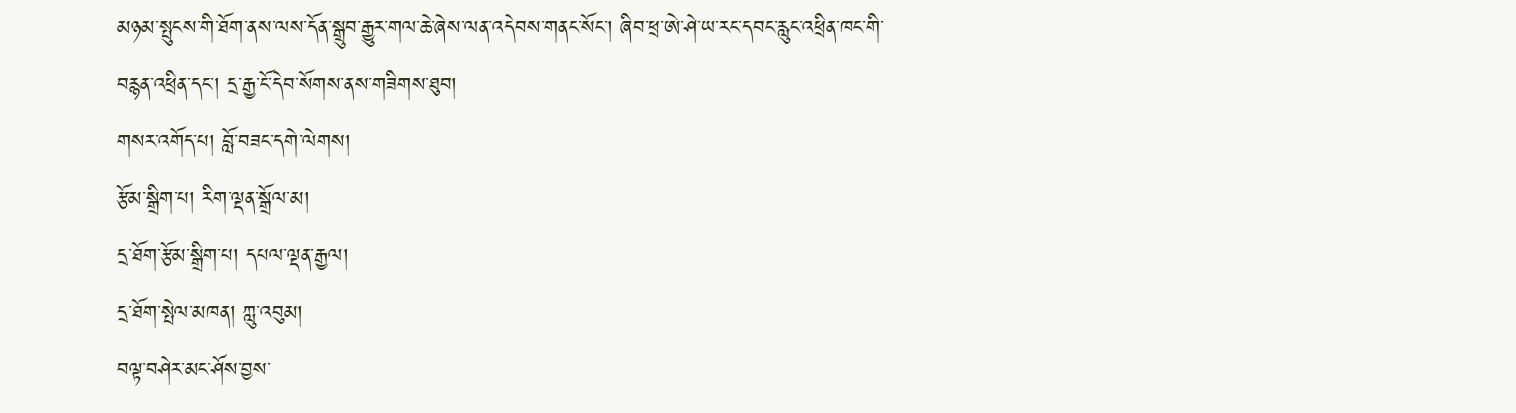མཉམ་སྤུངས་གི་ཐོག་ནས་ལས་དོན་སྒྲུབ་རྒྱུར་གལ་ཆེ་ཞེས་ལན་འདེབས་གནང་སོང་། ཞིབ་ཕྲ་ཨེ་ཤེ་ཡ་རང་དབང་རླུང་འཕྲིན་ཁང་གི་བརྙན་འཕྲིན་དང་། དྲ་རྒྱ་ངོ་དེབ་སོགས་ནས་གཟིགས་ཐུབ།
གསར་འགོད་པ། བློ་བཟང་དགེ་ལེགས།
རྩོམ་སྒྲིག་པ། རིག་ལྡན་སྒྲོལ་མ།
དྲ་ཐོག་རྩོམ་སྒྲིག་པ། དཔལ་ལྡན་རྒྱལ།
དྲ་ཐོག་སྤེལ་མཁན། ཀླུ་འབུམ།
བལྟ་བཤེར་མང་ཤོས་བྱས་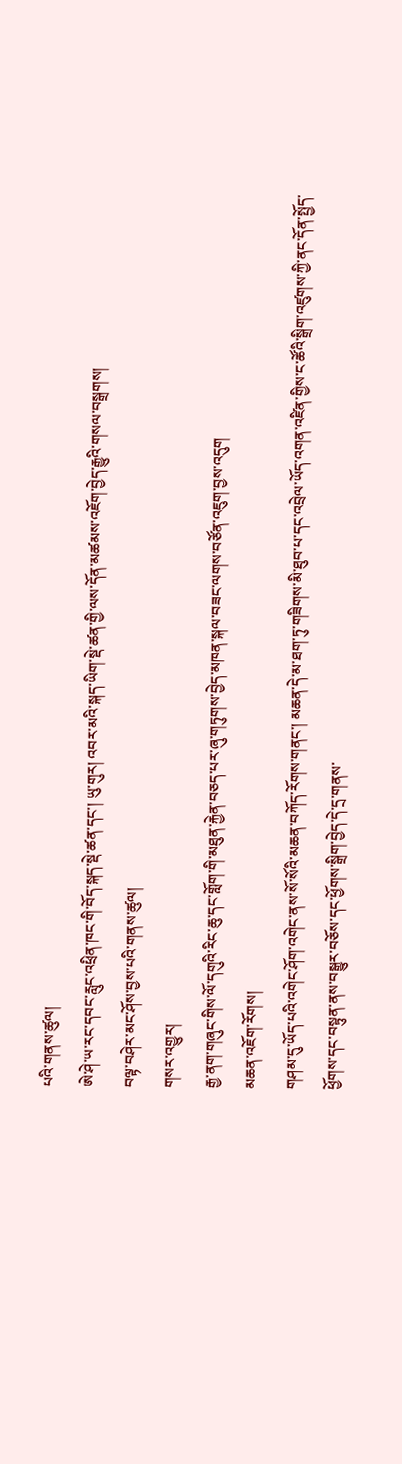པའི་གནས་ཚུལ།
ཨེ་ཤེ་ཡ་རང་དབང་རླུང་འཕྲིན་ཁང་གི་བོད་སྐད་སྡེ་ཚན་དང་། ཡུ་གུར། འབར་མའི་སྐད་ཡིག་སྡེ་ཚན་གྱི་ལས་དོན་མཚམས་འཇོག་བྱེད་རྒྱུའི་གསལ་བསྒྲགས།
བལྟ་བཤེར་མང་ཤོས་བྱས་པའི་གནས་ཚུལ།
གསར་འགྱུར།
རྒྱ་ནག་གཞུང་གིས་ལོ་དགུའི་རིང་ཆུ་དང་གློག་གི་མཐུན་རྐྱེན་བཅད་པར་ཞུ་གཏུགས་བྱེད་མཁན་སྐལ་བཟང་ལགས་བཙོན་འཇུག་བྱས་འདུག
མཆན་འཇོག་རོགས།
གཤམ་དུ་ཡོད་པའི་འགེང་ཤོག་འགེང་ནས་སོ་སོའི་མཆན་བཀོད་རོགས་གནང་། མཆན་དེ་མ་ཐག་ཏུ་གཟིགས་མི་ཐུབ་པ་དང་འབྲེལ་ཡོད་འགན་འཛིན་གྱིས་ང་ཚོའི་སྒྲིག་འཛུགས་ཀྱི་ནང་དོན་སྤྱོད་ཕྱོགས་དང་བསྟུན་ནས་བསྒྱུར་བཅོས་དང་ཕྱོགས་སྒྲིག་བྱེད་དེ་དྲ་གནས་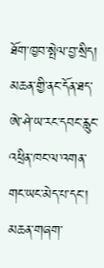ཐོག་ཁྱབ་སྤེལ་བྱ་སྲིད། མཆན་གྱི་ནང་དོན་ཐད་ཨེ་ཤེ་ཡ་རང་དབང་རླུང་འཕྲིན་ཁང་ལ་འགན་གང་ཡང་མེད་པ་དང་། མཆན་གཞག་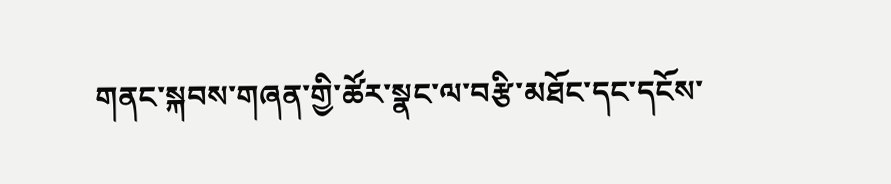གནང་སྐབས་གཞན་གྱི་ཚོར་སྣང་ལ་བརྩི་མཐོང་དང་དངོས་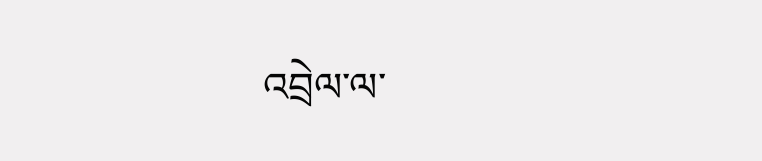འབྲེལ་ལ་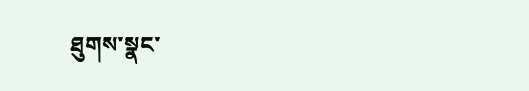ཐུགས་སྣང་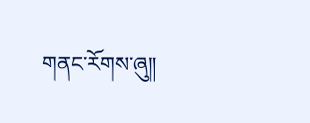གནང་རོགས་ཞུ༎